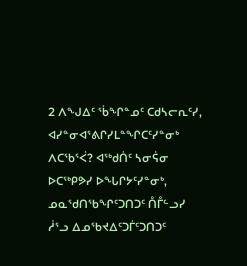2 ᐱᖑᐃᑦ ᖄᖏᓐᓄᑦ ᑕᑯᓴᓕᕆᑦᓯ, ᐊᓯᓐᓂᐊᕐᕕᒋᓯᒪᓐᖏᑕᑦᓯᓐᓂᒃ ᐱᑕᖃᕐᐹ? ᐊᖅᑯᑏᑦ ᓴᓂᕌᓂ ᐅᑕᖅᑭᕗᓯ ᐅᖓᒋᔭᑦᓯᓐᓂᒃ, ᓄᓇᖁᑎᖃᖏᑦᑐᑎᑐᑦ ᑍᒤᓪᓗᓯ ᓲᕐᓗ ᐃᓄᖃᔪᐃᑦᑐᒦᑦᑐᑎᑐᑦ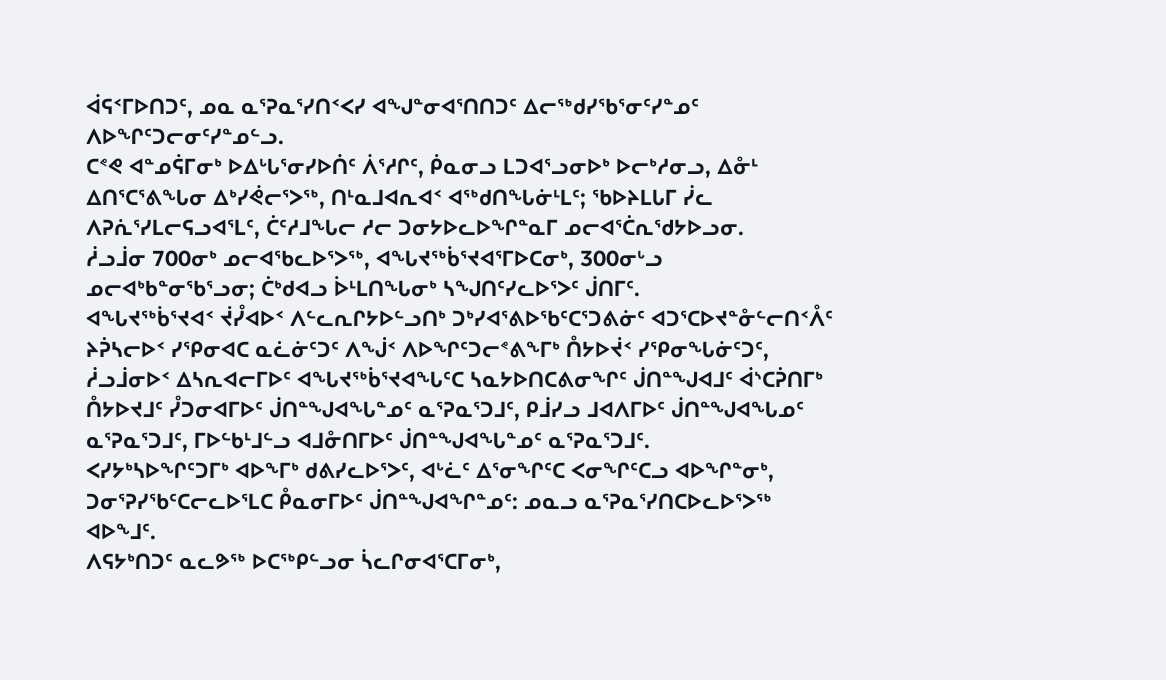ᐋᕋᑉᒥᐅᑎᑐᑦ, ᓄᓇ ᓇᕐᕈᓇᕐᓯᑎᑉᐸᓯ ᐊᖑᓐᓂᐊᕐᑎᑎᑐᑦ ᐃᓕᖅᑯᓯᖃᕐᓂᑦᓯᓐᓄᑦ ᐱᐅᖏᑦᑐᓕᓂᑦᓯᓐᓄᓪᓗ.
ᑕᕝᕙ ᐊᓐᓄᕌᒥᓂᒃ ᐅᐃᒡᒐᕐᓂᓯᐅᑏᑦ ᐲᕐᓱᒋᑦ, ᑮᓇᓂᓗ ᒪᑐᐊᕐᓗᓂᐅᒃ ᐅᓕᒃᓱᓂᓗ, ᐃᓁᒻ ᐃᑎᕐᑕᕐᕕᖓᓂ ᐃᒃᓯᕚᓕᕐᐳᖅ, ᑎᒻᓇᒧᐊᕆᐊᑉ ᐊᖅᑯᑎᖓᓃᒻᒪᑦ; ᖃᐅᔨᒪᒐᒥ ᓰᓚ ᐱᕈᕇᕐᓯᒪᓕᕋᓗᐊᕐᒪᑦ, ᑖᑦᓱᒧᖓᓕ ᓱᓕ ᑐᓂᔭᐅᓚᐅᖏᓐᓇᒥ ᓄᓕᐊᕐᑖᕆᖁᔭᐅᓗᓂ.
ᓲᓗᒨᓂ 700ᓂᒃ ᓄᓕᐊᖃᓚᐅᕐᐳᖅ, ᐊᖓᔪᖅᑳᕐᔪᐊᕐᒥᐅᑕᓂᒃ, 300ᓂᒡᓗ ᓄᓕᐊᒃᑲᓐᓂᖃᕐᓗᓂ; ᑖᒃᑯᐊᓗ ᐆᒻᒪᑎᖓᓂᒃ ᓴᖑᑎᑦᓯᓚᐅᕐᐳᑦ ᒎᑎᒥᑦ.
ᐊᖓᔪᖅᑳᕐᔪᐊᑉ ᔫᓮᐊᐅᑉ ᐱᓪᓚᕆᒋᔭᐅᓪᓗᑎᒃ ᑐᒃᓯᐊᕐᕕᐅᖃᑦᑕᕐᑐᕕᓃᑦ ᐊᑐᕐᑕᐅᔪᓐᓁᓪᓕᑎᑉᐰᑦ ᔨᕉᓴᓕᐅᑉ ᓯᕿᓂᐊᑕ ᓇᓛᓃᑦᑐᑦ ᐱᖒᑉ ᐱᐅᖏᑦᑐᓕᕝᕕᖕᒥᒃ ᑍᔭᐅᔫᑉ ᓯᕿᓂᖓᓃᑦᑐᑦ, ᓲᓗᒨᓂᐅᑉ ᐃᓴᕆᐊᓕᒥᐅᑦ ᐊᖓᔪᖅᑳᕐᔪᐊᖓᑦᑕ ᓴᓇᔭᐅᑎᑕᕕᓂᖏᑦ ᒎᑎᓐᖑᐊᒧᑦ ᐋᔅᑕᕉᑎᒥᒃ ᑍᔭᐅᔪᒧᑦ ᓮᑐᓂᐊᒥᐅᑦ ᒎᑎᓐᖑᐊᖓᓐᓄᑦ ᓇᕐᕈᓇᕐᑐᒧᑦ, ᑭᒨᓯᓗ ᒧᐊᐱᒥᐅᑦ ᒎᑎᓐᖑᐊᖓᓄᑦ ᓇᕐᕈᓇᕐᑐᒧᑦ, ᒥᐅᓪᑲᒻᒧᓪᓗ ᐊᒧᓁᑎᒥᐅᑦ ᒎᑎᓐᖑᐊᖓᓐᓄᑦ ᓇᕐᕈᓇᕐᑐᒧᑦ.
ᐸᓯᔭᒃᓴᐅᖏᑦᑐᒥᒃ ᐊᐅᖕᒥᒃ ᑯᕕᓯᓚᐅᕐᐳᑦ, ᐊᒡᓛᑦ ᐃᕐᓂᖏᑦᑕ ᐸᓂᖏᑦᑕᓗ ᐊᐅᖏᓐᓂᒃ, ᑐᓂᕐᕈᓯᖃᑦᑕᓕᓚᐅᕐᒪᑕ ᑬᓇᓂᒥᐅᑦ ᒎᑎᓐᖑᐊᖏᓐᓄᑦ: ᓄᓇᓗ ᓇᕐᕈᓇᕐᓯᑎᑕᐅᓚᐅᕐᐳᖅ ᐊᐅᖕᒧᑦ.
ᐱᕋᔭᒃᑎᑐᑦ ᓇᓚᕗᖅ ᐅᑕᖅᑭᓪᓗᓂ ᓵᓚᒋᓂᐊᕐᑕᒥᓂᒃ,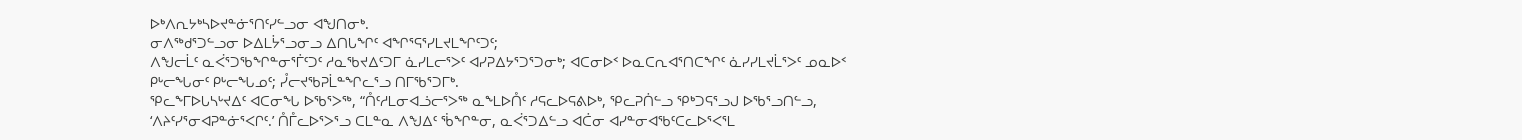ᐅᒃᐱᕆᔭᒃᓴᐅᔪᓐᓃᕐᑎᑦᓯᓪᓗᓂ ᐊᖑᑎᓂᒃ.
ᓂᐱᖅᑯᕐᑐᓪᓗᓂ ᐅᐃᒪᔮᕐᓗᓂᓗ ᐃᑎᒐᖏᑦ ᐊᖏᕐᕋᕐᓯᒪᔪᒪᖏᑦᑐᑦ;
ᐱᖑᓕᒫᑦ ᓇᐹᕐᑐᖃᖏᓐᓂᕐᒦᑦᑐᑦ ᓱᓇᖃᔪᐃᑦᑐᒥ ᓈᓯᒪᓕᕐᐳᑦ ᐊᓯᕈᐃᔭᕐᑐᕐᑐᓂᒃ; ᐊᑕᓂᐅᑉ ᐅᓇᑕᕆᐊᕐᑎᑕᖏᑦ ᓈᓯᓯᒪᔪᒫᕐᐳᑦ ᓄᓇᐅᑉ ᑭᒡᓕᖓᓂᑦ ᑭᒡᓕᖓᓄᑦ; ᓮᓕᔪᖃᕈᒫᓐᖏᓚᕐᓗ ᑎᒥᖃᕐᑐᒥᒃ.
ᕿᓚᖕᒥᐅᒐᓴᒡᔪᐃᑦ ᐊᑕᓂᖓ ᐅᖃᕐᐳᖅ, “ᑍᑦᓱᒪᓂᐊᓘᓕᕐᐳᖅ ᓇᖕᒪᐅᑍᑦ ᓱᕋᓚᐅᕋᕕᐅᒃ, ᕿᓚᕈᑏᓪᓗ ᕿᒃᑐᕋᕐᓗᒍ ᐅᖃᕐᓗᑎᓪᓗ, ‘ᐱᔨᑦᓯᕐᓂᐊᕈᓐᓃᕐᐸᒋᑦ.’ ᑍᒤᓚᐅᕐᐳᕐᓗ ᑕᒪᓐᓇ ᐱᖑᐃᑦ ᖄᖏᓐᓂ, ᓇᐹᕐᑐᐃᓪᓗ ᐊᑖᓂ ᐊᓯᓐᓂᐊᖃᑦᑕᓚᐅᕐᐸᕐᒪ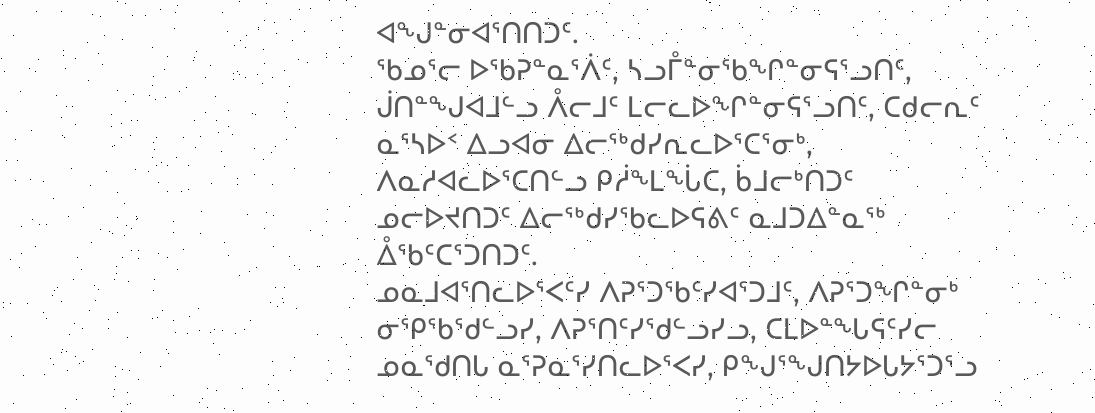ᐊᖑᓐᓂᐊᕐᑎᑎᑐᑦ.
ᖃᓄᕐᓕ ᐅᖃᕈᓐᓇᕐᐲᑦ, ᓴᓗᒤᓐᓂᖃᖏᓐᓂᕋᕐᓗᑎᑦ, ᒎᑎᓐᖑᐊᒧᓪᓗ ᐰᓕᒧᑦ ᒪᓕᓚᐅᖏᓐᓂᕋᕐᓗᑎᑦ, ᑕᑯᓕᕆᑦ ᓇᕐᓴᐅᑉ ᐃᓗᐊᓂ ᐃᓕᖅᑯᓯᕆᓚᐅᕐᑕᕐᓂᒃ, ᐱᓇᓱᐊᓚᐅᕐᑕᑎᓪᓗ ᑭᓲᖕᒪᖔᑕ, ᑳᒧᓕᒃᑎᑐᑦ ᓄᓕᐅᔪᑎᑐᑦ ᐃᓕᖅᑯᓯᖃᓚᐅᕋᕕᑦ ᓇᒧᑐᐃᓐᓇᖅ ᐂᖃᑦᑕᕐᑐᑎᑐᑦ.
ᓄᓇᒧᐊᕐᑎᓚᐅᕐᐸᑦᓯ ᐱᕈᕐᑐᖃᑦᓯᐊᕐᑐᒧᑦ, ᐱᕈᕐᑐᖏᓐᓂᒃ ᓂᕿᖃᖁᓪᓗᓯ, ᐱᕈᕐᑎᑦᓯᖁᓪᓗᓯᓗ, ᑕᒪᐅᓐᖓᕋᑦᓯᓕ ᓄᓇᖁᑎᒐ ᓇᕐᕈᓇᕐᓯᑎᓚᐅᕐᐸᓯ, ᑭᖑᕐᖑᑎᔭᐅᒐᔭᕐᑐᕐᓗ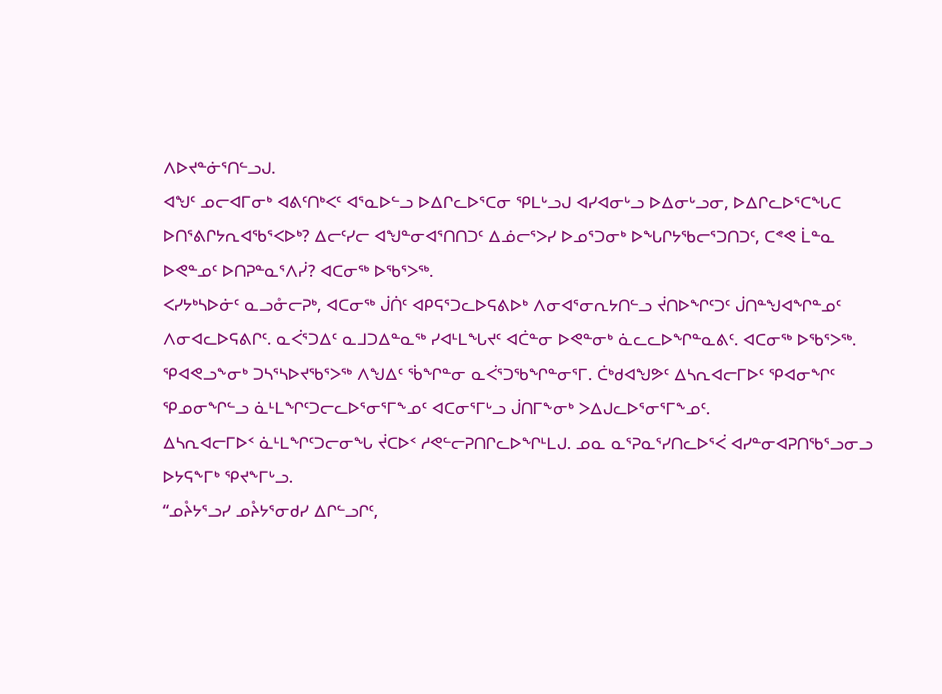ᐱᐅᔪᓐᓃᕐᑎᓪᓗᒍ.
ᐊᖑᑦ ᓄᓕᐊᒥᓂᒃ ᐊᕕᑦᑎᒃᐸᑦ ᐊᕐᓇᐅᓪᓗ ᐅᐃᒋᓚᐅᕐᑕᓂ ᕿᒪᒡᓗᒍ ᐊᓯᐊᓂᒡᓗ ᐅᐃᓂᒡᓗᓂ, ᐅᐃᒋᓚᐅᕐᑕᖓᑕ ᐅᑎᕐᕕᒋᔭᕆᐊᖃᕐᐸᐅᒃ? ᐃᓕᑦᓯᓕ ᐊᖑᓐᓂᐊᕐᑎᑎᑐᑦ ᐃᓅᓕᕐᐳᓯ ᐅᓄᕐᑐᓂᒃ ᐅᖓᒋᔭᖃᓕᕐᑐᑎᑐᑦ, ᑕᕝᕙ ᒫᓐᓇ ᐅᕙᓐᓄᑦ ᐅᑎᕈᓐᓇᕐᐱᓰ? ᐊᑕᓂᖅ ᐅᖃᕐᐳᖅ.
ᐸᓯᔭᒃᓴᐅᓃᑦ ᓇᓗᓁᓕᕈᒃ, ᐊᑕᓂᖅ ᒎᑏᑦ ᐊᑭᕋᕐᑐᓚᐅᕋᕕᐅᒃ ᐱᓂᐊᕐᓂᕆᔭᑎᓪᓗ ᔫᑎᐅᖏᑦᑐᑦ ᒎᑎᓐᖑᐊᖏᓐᓄᑦ ᐱᓂᐊᓚᐅᕋᕕᒋᑦ. ᓇᐹᕐᑐᐃᑦ ᓇᒧᑐᐃᓐᓇᖅ ᓯᐊᒻᒪᖓᔪᑦ ᐊᑖᓐᓂ ᐅᕙᓐᓂᒃ ᓈᓚᓚᐅᖏᓐᓇᕕᑦ. ᐊᑕᓂᖅ ᐅᖃᕐᐳᖅ.
ᕿᐊᕙᓗᖕᓂᒃ ᑐᓴᕐᓴᐅᔪᖃᕐᐳᖅ ᐱᖑᐃᑦ ᖄᖏᓐᓂ ᓇᐹᕐᑐᖃᖏᓐᓂᕐᒥ. ᑖᒃᑯᐊᖑᕗᑦ ᐃᓴᕆᐊᓕᒥᐅᑦ ᕿᐊᓂᖏᑦ ᕿᓄᓂᖏᓪᓗ ᓈᒻᒪᖏᑦᑐᓕᓚᐅᕐᓂᕐᒥᖕᓄᑦ ᐊᑕᓂᕐᒥᒡᓗ ᒎᑎᒥᖕᓂᒃ ᐳᐃᒍᓚᐅᕐᓂᕐᒥᖕᓄᑦ.
ᐃᓴᕆᐊᓕᒥᐅᑉ ᓈᒻᒪᖏᑦᑐᓕᓂᖓ ᔫᑕᐅᑉ ᓱᕙᓪᓕᕈᑎᒋᓚᐅᖏᒻᒪᒍ. ᓄᓇ ᓇᕐᕈᓇᕐᓯᑎᓚᐅᕐᐹ ᐊᓯᓐᓂᐊᕈᑎᖃᕐᓗᓂᓗ ᐅᔭᕋᖕᒥᒃ ᕿᔪᖕᒥᒡᓗ.
“ᓄᔧᔭᕐᓗᓯ ᓄᔧᔭᕐᓂᑯᓯ ᐃᒋᓪᓗᒋᑦ,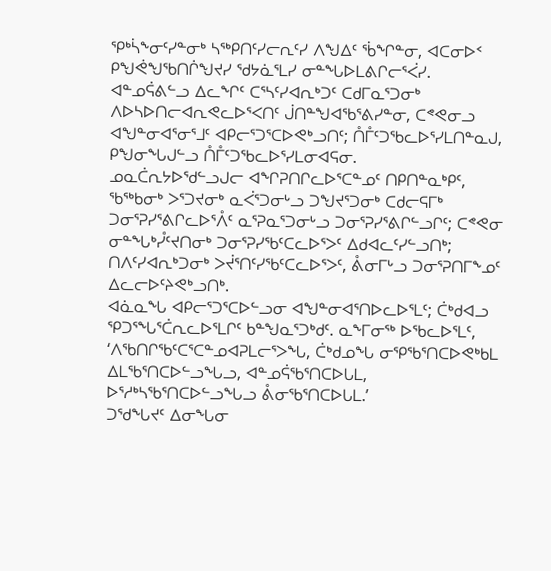ᕿᒃᓵᖕᓂᑦᓯᓐᓂᒃ ᓴᖅᑭᑎᑦᓯᓕᕆᑦᓯ ᐱᖑᐃᑦ ᖄᖏᓐᓂ, ᐊᑕᓂᐅᑉ ᑭᖑᕚᖑᖃᑎᒌᖑᔪᓯ ᖁᔭᓈᕐᒪᓯ ᓂᓐᖓᐅᒪᕕᒋᓕᕐᐹᓯ.
ᐊᓐᓄᕌᕕᓪᓗ ᐃᓚᖏᑦ ᑕᕐᓴᑦᓯᐊᕆᒃᑐᑦ ᑕᑯᒥᓇᕐᑐᓂᒃ ᐱᐅᓴᐅᑎᓕᐊᕆᕙᓚᐅᕐᐸᑎᑦ ᒎᑎᓐᖑᐊᖃᕐᕕᓯᓐᓂ, ᑕᕝᕙᓂᓗ ᐊᖑᓐᓂᐊᕐᓂᕐᒧᑦ ᐊᑭᓕᕐᑐᕐᑕᐅᕙᒃᓗᑎᑦ; ᑍᒤᑦᑐᖃᓚᐅᕐᓯᒪᑎᓐᓇᒍ, ᑭᖑᓂᖓᒍᓪᓗ ᑍᒤᑦᑐᖃᓚᐅᕐᓯᒪᓂᐊᕋᓂ.
ᓄᓇᑖᕆᔭᐅᖁᓪᓗᒍᓕ ᐊᖏᕈᑎᒋᓚᐅᕐᑕᓐᓄᑦ ᑎᑭᑎᓐᓇᒃᑭᑦ, ᖃᖅᑲᓂᒃ ᐳᕐᑐᔪᓂᒃ ᓇᐹᕐᑐᓂᒡᓗ ᑐᖑᔪᕐᑐᓂᒃ ᑕᑯᓕᕋᒥᒃ ᑐᓂᕐᕈᓯᕐᕕᒋᓚᐅᕐᐰᑦ ᓇᕐᕈᓇᕐᑐᓂᒡᓗ ᑐᓂᕐᕈᓯᕐᕕᒋᓪᓗᒋᑦ; ᑕᕝᕙᓂ ᓂᓐᖓᒃᓮᑦᔪᑎᓂᒃ ᑐᓂᕐᕈᓯᖃᑦᑕᓚᐅᕐᐳᑦ ᐃᑯᐊᓚᑦᓯᓪᓗᑎᒃ; ᑎᐱᑦᓯᐊᕆᒃᑐᓂᒃ ᐳᔫᕐᑎᑦᓯᖃᑦᑕᓚᐅᕐᐳᑦ, ᕔᓂᒥᒡᓗ ᑐᓂᕐᕈᑎᒥᖕᓄᑦ ᐃᓚᓕᐅᑦᔨᕙᒃᓗᑎᒃ.
ᐊᓈᓇᖓ ᐊᑭᓕᕐᑐᕐᑕᐅᓪᓗᓂ ᐊᖑᓐᓂᐊᕐᑎᐅᓚᐅᕐᒪᑦ; ᑖᒃᑯᐊᓗ ᕿᑐᕐᖓᕐᑖᕆᓚᐅᕐᒪᒋᑦ ᑲᓐᖑᓇᕐᑐᒃᑯᑦ. ᓇᖕᒥᓂᖅ ᐅᖃᓚᐅᕐᒪᑦ, ‘ᐱᖃᑎᒋᖃᑦᑕᕐᑕᓐᓄᐊᕈᒪᓕᕐᐳᖓ, ᑖᒃᑯᓄᖓ ᓂᕿᖃᕐᑎᑕᐅᕙᒃᑲᒪ ᐃᒪᖃᕐᑎᑕᐅᓪᓗᖓᓗ, ᐊᓐᓄᕌᖃᕐᑎᑕᐅᒐᒪ, ᐅᕐᓱᒃᓴᖃᕐᑎᑕᐅᓪᓗᖓᓗ ᕔᓂᖃᕐᑎᑕᐅᒐᒪ.’
ᑐᖁᖓᔪᑦ ᐃᓂᖓᓂ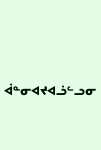ᐋᓐᓂᐊᔪᐊᓘᓪᓗᓂ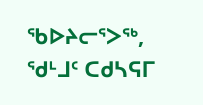ᖃᐅᔨᓕᕐᐳᖅ, ᖁᒻᒧᑦ ᑕᑯᓴᕋᒥ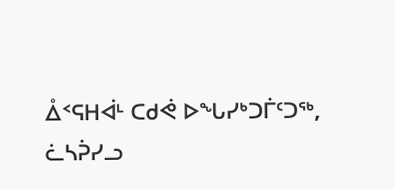ᐂᑉᕋᕼᐋᒻ ᑕᑯᕚ ᐅᖓᓯᒃᑐᒦᑦᑐᖅ, ᓛᓴᕉᓯᓗ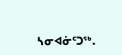ᓴᓂᐊᓃᑦᑐᖅ.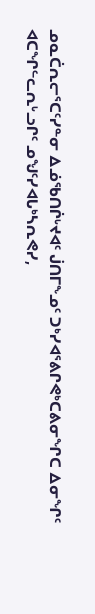ᓄᓇᑖᕆᓕᕐᑕᑦᓯᓐᓂ ᐃᓅᖃᑎᒌᒡᔪᐊᑦ ᒎᑎᒥᖕᓄᑦ ᑐᒃᓯᐊᕐᕕᒋᕙᒃᑕᕕᓂᖏᑕ ᐃᓂᖏᑦ ᐊᑕᖏᓪᓚᕆᒡᓗᒋᑦ ᓄᖑᑦᓯᐊᒐᒃᓴᕆᕙᓯ,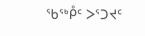ᖃᖅᑬᑦ ᐳᕐᑐᔪᑦ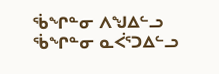ᖄᖏᓐᓂ ᐱᖑᐃᓪᓗ ᖄᖏᓐᓂ ᓇᐹᕐᑐᐃᓪᓗ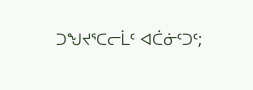ᑐᖑᔪᕐᑕᓕᒫᑦ ᐊᑖᓃᑦᑐᑦ;